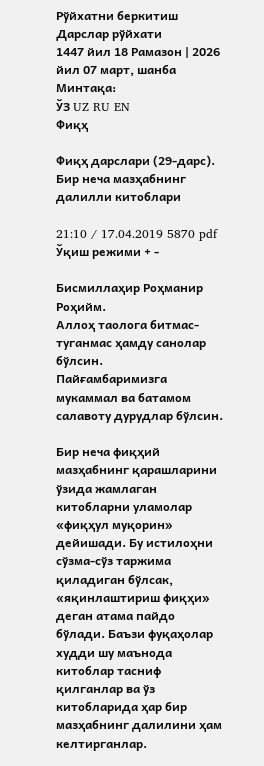Рўйхатни беркитиш
Дарслар рўйхати
1447 йил 18 Рамазон | 2026 йил 07 март, шанба
Минтақа:
ЎЗ UZ RU EN
Фиқҳ

Фиқҳ дарслари (29-дарс). Бир неча мазҳабнинг далилли китоблари

21:10 / 17.04.2019 5870 pdf Ўқиш режими + -

Бисмиллаҳир Роҳманир Роҳийм.
Аллоҳ таолога битмас-туганмас ҳамду санолар бўлсин.
Пайғамбаримизга мукаммал ва батамом салавоту дурудлар бўлсин.

Бир неча фиқҳий мазҳабнинг қарашларини ўзида жамлаган китобларни уламолар «фиқҳул муқорин» дейишади. Бу истилоҳни сўзма-сўз таржима қиладиган бўлсак, «яқинлаштириш фиқҳи» деган атама пайдо бўлади. Баъзи фуқаҳолар худди шу маънода китоблар тасниф қилганлар ва ўз китобларида ҳар бир мазҳабнинг далилини ҳам келтирганлар.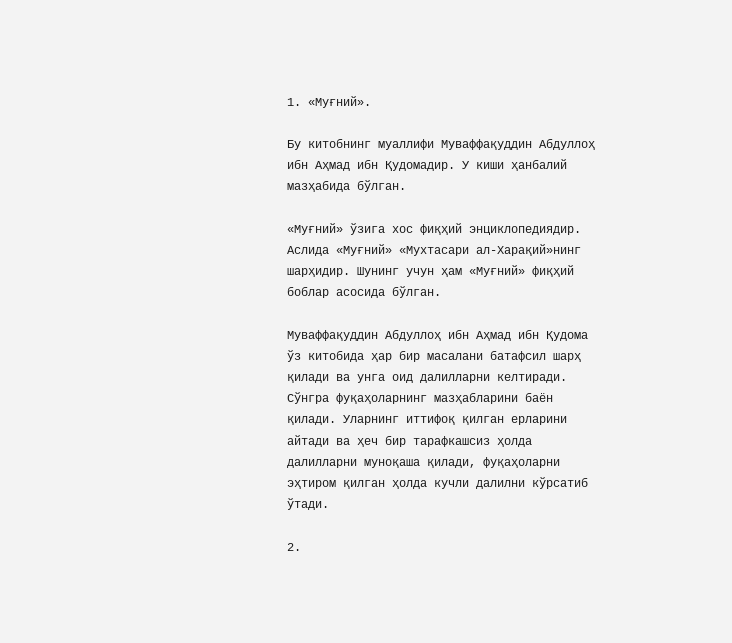1. «Муғний».

Бу китобнинг муаллифи Муваффақуддин Абдуллоҳ ибн Аҳмад ибн Қудомадир. У киши ҳанбалий мазҳабида бўлган.

«Муғний» ўзига хос фиқҳий энциклопедиядир. Аслида «Муғний» «Мухтасари ал-Харақий»нинг шарҳидир. Шунинг учун ҳам «Муғний» фиқҳий боблар асосида бўлган.

Муваффақуддин Абдуллоҳ ибн Аҳмад ибн Қудома ўз китобида ҳар бир масалани батафсил шарҳ қилади ва унга оид далилларни келтиради. Сўнгра фуқаҳоларнинг мазҳабларини баён қилади. Уларнинг иттифоқ қилган ерларини айтади ва ҳеч бир тарафкашсиз ҳолда далилларни муноқаша қилади, фуқаҳоларни эҳтиром қилган ҳолда кучли далилни кўрсатиб ўтади.

2.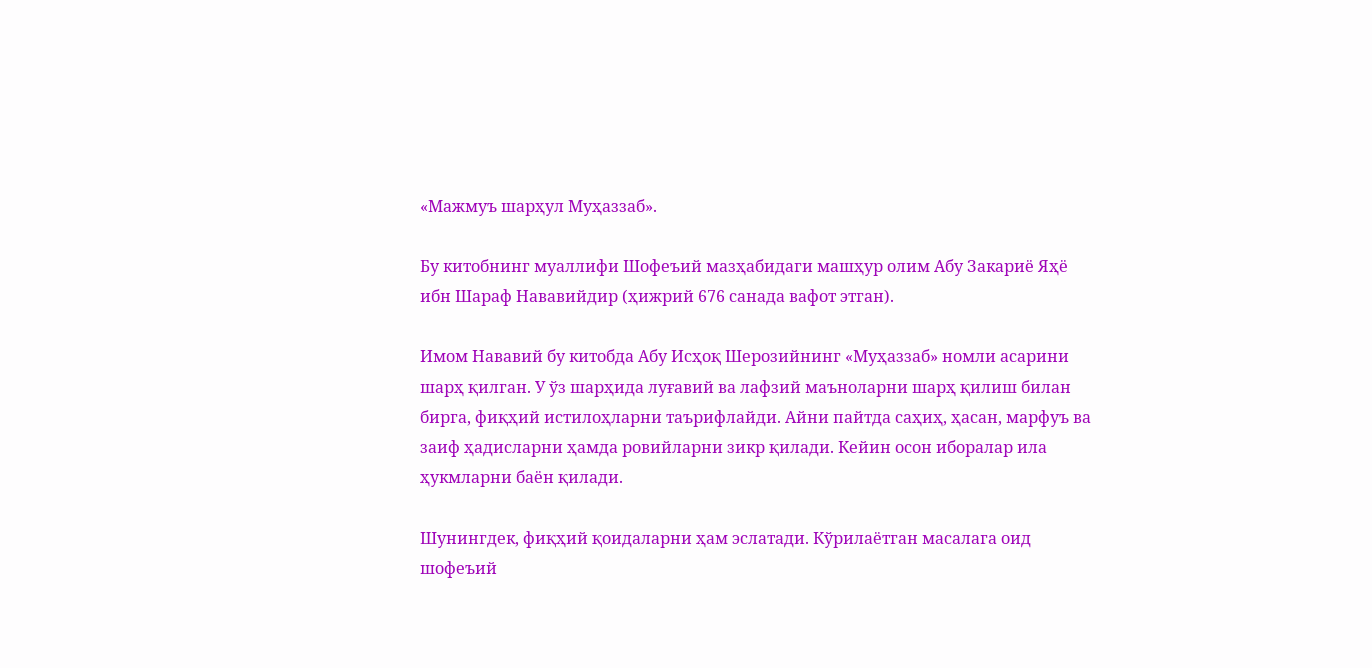«Мажмуъ шарҳул Муҳаззаб».

Бу китобнинг муаллифи Шофеъий мазҳабидаги машҳур олим Абу Закариё Яҳё ибн Шараф Нававийдир (ҳижрий 676 санада вафот этган).

Имом Нававий бу китобда Абу Исҳоқ Шерозийнинг «Муҳаззаб» номли асарини шарҳ қилган. У ўз шарҳида луғавий ва лафзий маъноларни шарҳ қилиш билан бирга, фиқҳий истилоҳларни таърифлайди. Айни пайтда саҳиҳ, ҳасан, марфуъ ва заиф ҳадисларни ҳамда ровийларни зикр қилади. Кейин осон иборалар ила ҳукмларни баён қилади.

Шунингдек, фиқҳий қоидаларни ҳам эслатади. Кўрилаётган масалага оид шофеъий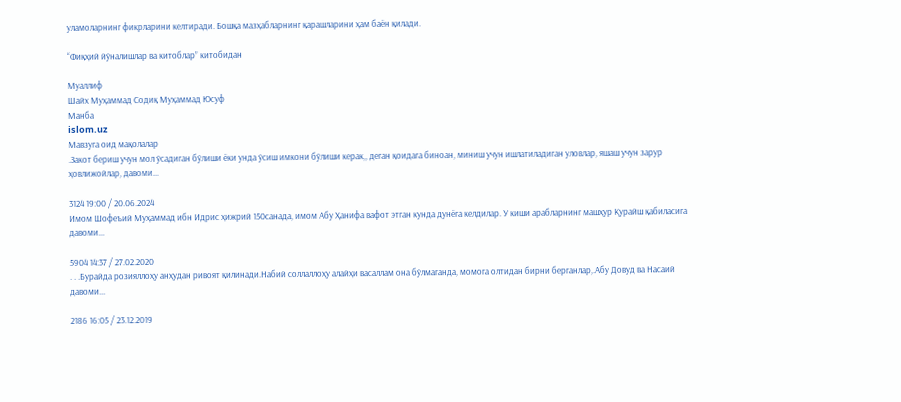уламоларнинг фикрларини келтиради. Бошқа мазҳабларнинг қарашларини ҳам баён қилади.

“Фиқҳий йўналишлар ва китоблар” китобидан

Муаллиф
Шайх Муҳаммад Содиқ Муҳаммад Юсуф
Манба
islom.uz
Мавзуга оид мақолалар
.Закот бериш учун мол ўсадиган бўлиши ёки унда ўсиш имкони бўлиши керак,, деган қоидага биноан, миниш учун ишлатиладиган уловлар, яшаш учун зарур ҳовлижойлар, давоми...

3124 19:00 / 20.06.2024
Имом Шофеъий Муҳаммад ибн Идрис ҳижрий 150санада, имом Абу Ҳанифа вафот этган кунда дунёга келдилар. У киши арабларнинг машҳур Қурайш қабиласига давоми...

5904 14:37 / 27.02.2020
. . .Бурайда розияллоҳу анҳудан ривоят қилинади.Набий соллаллоҳу алайҳи васаллам она бўлмаганда, момога олтидан бирни берганлар,.Абу Довуд ва Насаий давоми...

2186 16:05 / 23.12.2019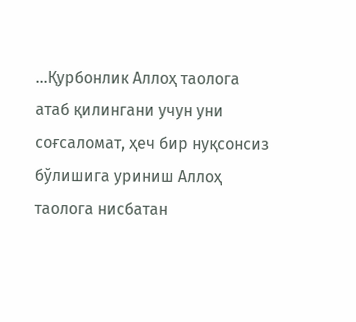...Қурбонлик Аллоҳ таолога атаб қилингани учун уни соғсаломат, ҳеч бир нуқсонсиз бўлишига уриниш Аллоҳ таолога нисбатан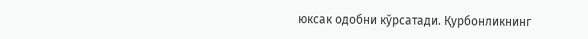юксак одобни кўрсатади. Қурбонликнинг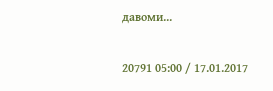давоми...

20791 05:00 / 17.01.2017